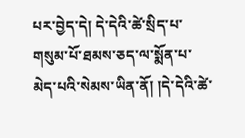པར་བྱེད་དེ། དེ་དེའི་ཚེ་སྲིད་པ་གསུམ་པོ་ཐམས་ཅད་ལ་སྨོན་པ་མེད་པའི་སེམས་ཡིན་ནོ། །དེ་དེའི་ཚེ་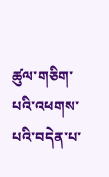ཚུལ་གཅིག་པའི་འཕགས་པའི་བདེན་པ་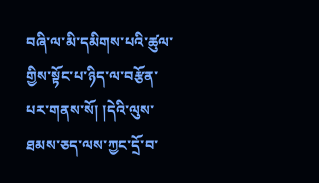བཞི་ལ་མི་དམིགས་པའི་ཚུལ་གྱིས་སྟོང་པ་ཉིད་ལ་བརྩོན་པར་གནས་སོ། །དེའི་ལུས་ཐམས་ཅད་ལས་ཀྱང་དྲོ་བ་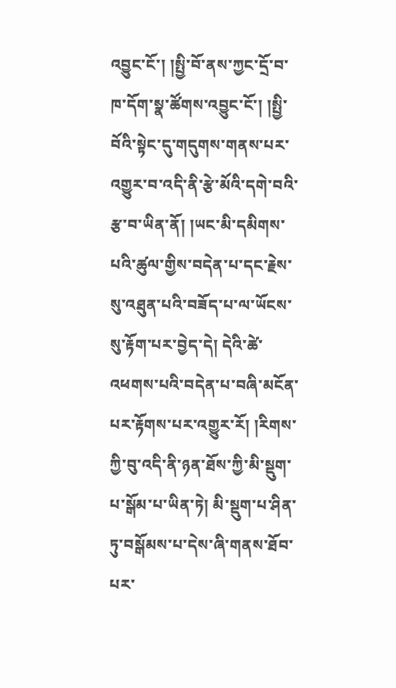འབྱུང་ངོ་། །སྤྱི་བོ་ནས་ཀྱང་དྲོ་བ་ཁ་དོག་སྣ་ཚོགས་འབྱུང་ངོ་། །སྤྱི་བོའི་སྟེང་དུ་གདུགས་གནས་པར་འགྱུར་བ་འདི་ནི་རྩེ་མོའི་དགེ་བའི་རྩ་བ་ཡིན་ནོ། །ཡང་མི་དམིགས་པའི་ཚུལ་གྱིས་བདེན་པ་དང་རྗེས་སུ་འཐུན་པའི་བཟོད་པ་ལ་ཡོངས་སུ་རྟོག་པར་བྱེད་དེ། དེའི་ཚེ་འཕགས་པའི་བདེན་པ་བཞི་མངོན་པར་རྟོགས་པར་འགྱུར་རོ། །རིགས་ཀྱི་བུ་འདི་ནི་ཉན་ཐོས་ཀྱི་མི་སྡུག་པ་སྒོམ་པ་ཡིན་ཏེ། མི་སྡུག་པ་ཤིན་ཏུ་བསྒོམས་པ་དེས་ཞི་གནས་ཐོབ་པར་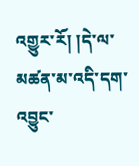འགྱུར་རོ། །དེ་ལ་མཚན་མ་འདི་དག་འབྱུང་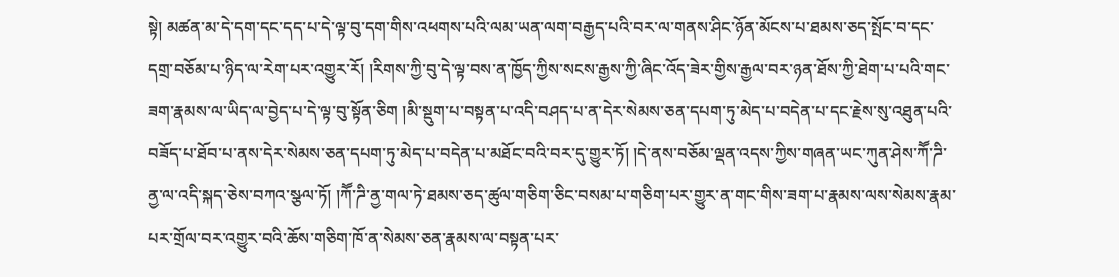སྟེ། མཚན་མ་དེ་དག་དང་དད་པ་དེ་ལྟ་བུ་དག་གིས་འཕགས་པའི་ལམ་ཡན་ལག་བརྒྱད་པའི་བར་ལ་གནས་ཤིང་ཉོན་མོངས་པ་ཐམས་ཅད་སྤོང་བ་དང་དགྲ་བཅོམ་པ་ཉིད་ལ་རེག་པར་འགྱུར་རོ། །རིགས་ཀྱི་བུ་དེ་ལྟ་བས་ན་ཁྱོད་ཀྱིས་སངས་རྒྱས་ཀྱི་ཞིང་འོད་ཟེར་གྱིས་རྒྱལ་བར་ཉན་ཐོས་ཀྱི་ཐེག་པ་པའི་གང་ཟག་རྣམས་ལ་ཡིད་ལ་བྱེད་པ་དེ་ལྟ་བུ་སྟོན་ཅིག །མི་སྡུག་པ་བསྟན་པ་འདི་བཤད་པ་ན་དེར་སེམས་ཅན་དཔག་ཏུ་མེད་པ་བདེན་པ་དང་རྗེས་སུ་འཐུན་པའི་བཟོད་པ་ཐོབ་པ་ནས་དེར་སེམས་ཅན་དཔག་ཏུ་མེད་པ་བདེན་པ་མཐོང་བའི་བར་དུ་གྱུར་ཏོ། །དེ་ནས་བཅོམ་ལྡན་འདས་ཀྱིས་གཞན་ཡང་ཀུན་ཤེས་ཀཽ་ཌི་ནྱ་ལ་འདི་སྐད་ཅེས་བཀའ་སྩལ་ཏོ། །ཀཽ་ཌི་ནྱ་གལ་ཏེ་ཐམས་ཅད་ཚུལ་གཅིག་ཅིང་བསམ་པ་གཅིག་པར་གྱུར་ན་གང་གིས་ཟག་པ་རྣམས་ལས་སེམས་རྣམ་པར་གྲོལ་བར་འགྱུར་བའི་ཆོས་གཅིག་ཁོ་ན་སེམས་ཅན་རྣམས་ལ་བསྟན་པར་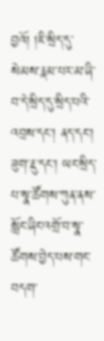བྱའོ། །ཇི་སྲིད་དུ་སེམས་རྣམ་པར་མ་ཞི་བ་དེ་སྲིད་དུ་སྲིད་པའི་འབྲས་དང་། ནད་དང་། ཟུག་རྔུ་དང་། ཡང་སྲིད་པ་སྣ་ཚོགས་ཀུན་ནས་སློང་ཞིང་འགྲོ་བ་སྣ་ཚོགས་བྱེད་པས་གང་བདག་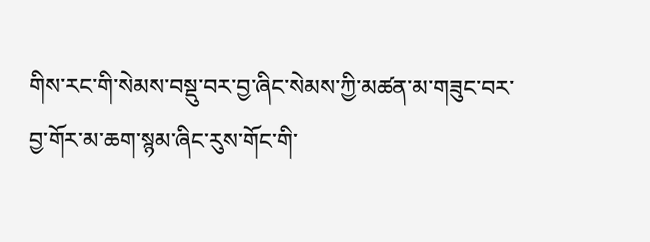གིས་རང་གི་སེམས་བསྡུ་བར་བྱ་ཞིང་སེམས་ཀྱི་མཚན་མ་གཟུང་བར་བྱ་གོར་མ་ཆག་སྙམ་ཞིང་རུས་གོང་གི་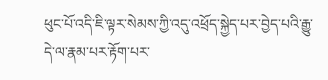ཕུང་པོ་འདི་ཇི་ལྟར་སེམས་ཀྱི་འདུ་འཕྲོད་སྐྱེད་པར་བྱེད་པའི་རྒྱུ་དེ་ལ་རྣམ་པར་རྟོག་པར་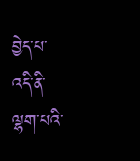བྱེད་པ་འདི་ནི་ལྷག་པའི་